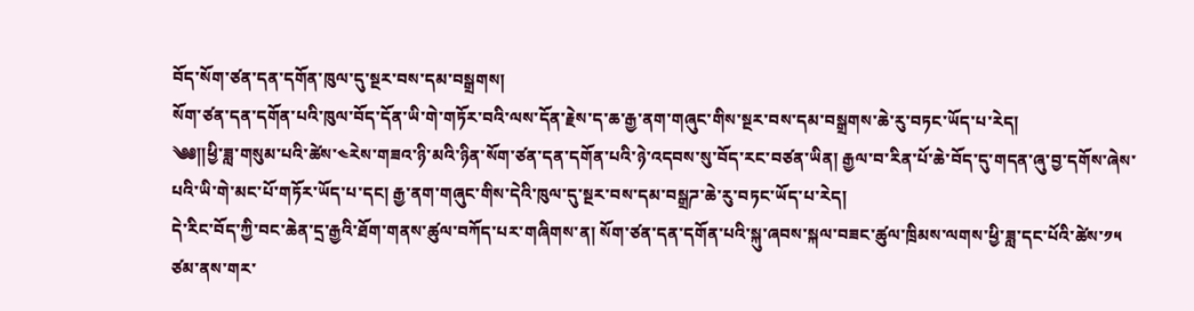བོད་སོག་ཙན་དན་དགོན་ཁུལ་དུ་སྔར་བས་དམ་བསྒྲགས།
སོག་ཙན་དན་དགོན་པའི་ཁུལ་བོད་དོན་ཡི་གེ་གཏོར་བའི་ལས་དོན་རྗེས་ད་ཆ་རྒྱ་ནག་གཞུང་གིས་སྔར་བས་དམ་བསྒྲགས་ཆེ་རུ་བཏང་ཡོད་པ་རེད།
༄༅༎ཕྱི་ཟླ་གསུམ་པའི་ཚེས་༤རེས་གཟའ་ཉི་མའི་ཉིན་སོག་ཙན་དན་དགོན་པའི་ཉེ་འདབས་སུ་བོད་རང་བཙན་ཡིན། རྒྱལ་བ་རིན་པོ་ཆེ་བོད་དུ་གདན་ཞུ་བྱ་དགོས་ཞེས་པའི་ཡི་གེ་མང་པོ་གཏོར་ཡོད་པ་དང། རྒྱ་ནག་གཞུང་གིས་དེའི་ཁུལ་དུ་སྔར་བས་དམ་བསྒྲཌ་ཆེ་རུ་བཏང་ཡོད་པ་རེད།
དེ་རིང་བོད་ཀྱི་བང་ཆེན་དྲ་རྒྱའི་ཐོག་གནས་ཚུལ་བཀོད་པར་གཞིགས་ན། སོག་ཙན་དན་དགོན་པའི་སྐུ་ཞབས་སྐལ་བཟང་ཚུལ་ཁྲིམས་ལགས་ཕྱི་ཟླ་དང་པོའི་ཚེས་༡༥ ཙམ་ནས་གར་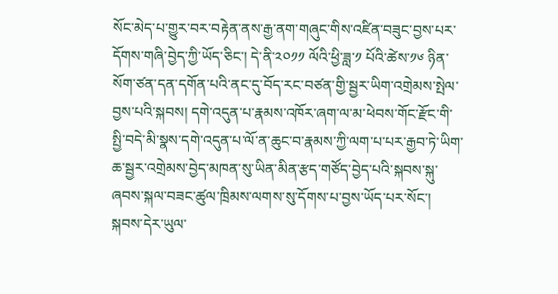སོང་མེད་པ་གྱུར་བར་བརྟེན་ནས་རྒྱ་ནག་གཞུང་གིས་འཛིན་བཟུང་བྱས་པར་དོགས་གཞི་བྱེད་ཀྱི་ཡོད་ཅིང་། དེ་ནི་༢༠༡༡ ལོའི་ཕྱི་ཟླ་༡ པོའི་ཚེས་༡༦ ཉིན་སོག་ཙན་དན་དགོན་པའི་ནང་དུ་བོད་རང་བཙན་གྱི་སྦྱར་ཡིག་འགྲེམས་སྤེལ་བྱས་པའི་སྐབས། དགེ་འདུན་པ་རྣམས་འཁོར་ཞག་ལ་མ་ཕེབས་གོང་རྫོང་གི་སྤྱི་བདེ་མི་སྣས་དགེ་འདུན་པ་ལོ་ན་ཆུང་བ་རྣམས་ཀྱི་ལག་པ་པར་རྒྱབ་ཏེ་ཡིག་ཆ་སྦྱར་འགྲེམས་བྱེད་མཁན་སུ་ཡིན་མིན་རྩད་གཙོད་བྱེད་པའི་སྐབས་སྐུ་ཞབས་སྐལ་བཟང་ཚུལ་ཁྲིམས་ལགས་སུ་དོགས་པ་བྱས་ཡོད་པར་སོང་། སྐབས་དེར་ཡུལ་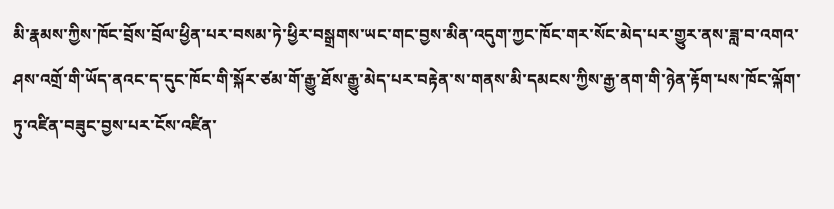མི་རྣམས་ཀྱིས་ཁོང་བྲོས་བྲོལ་ཕྱིན་པར་བསམ་ཏེ་ཕྱིར་བསྒྲགས་ཡང་གང་བྱས་མིན་འདུག་ཀྱང་ཁོང་གར་སོང་མེད་པར་གྱུར་ནས་ཟླ་བ་འགའ་ཤས་འགྲོ་གི་ཡོད་ནའང་ད་དུང་ཁོང་གི་སྐོར་ཙམ་གོ་རྒྱུ་ཐོས་རྒྱུ་མེད་པར་བརྟེན་ས་གནས་མི་དམངས་ཀྱིས་རྒྱ་ནག་གི་ཉེན་རྟོག་པས་ཁོང་ལྐོག་ཏུ་འཛིན་བཟུང་བྱས་པར་ངོས་འཛིན་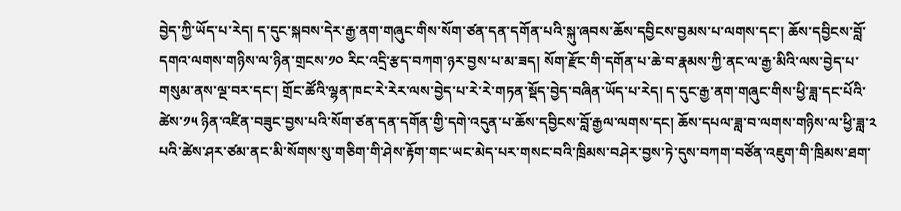བྱེད་ཀྱི་ཡོད་པ་རེད། ད་དུང་སྐབས་དེར་རྒྱ་ནག་གཞུང་གིས་སོག་ཙན་དན་དགོན་པའི་སྐུ་ཞབས་ཆོས་དབྱིངས་བྱམས་པ་ལགས་དང་། ཆོས་དབྱིངས་བློ་དགའ་ལགས་གཉིས་ལ་ཉིན་གྲངས་༡༠ རིང་འདྲི་རྩད་བཀག་ཉར་བྱས་པ་མ་ཟད། སོག་རྫོང་གི་དགོན་པ་ཆེ་བ་རྣམས་ཀྱི་ནང་ལ་རྒྱ་མིའི་ལས་བྱེད་པ་གསུམ་ནས་ལྔ་བར་དང་། གྲོང་ཚོའི་ལྷན་ཁང་རེ་རེར་ལས་བྱེད་པ་རེ་རེ་གཏན་སྡོད་བྱེད་བཞིན་ཡོད་པ་རེད། ད་དུང་རྒྱ་ནག་གཞུང་གིས་ཕྱི་ཟླ་དང་པོའི་ཚེས་༡༥ ཉིན་འཛིན་བཟུང་བྱས་པའི་སོག་ཙན་དན་དགོན་གྱི་དགེ་འདུན་པ་ཆོས་དབྱིངས་བློ་རྒྱལ་ལགས་དང། ཆོས་དཔལ་ཟླ་བ་ལགས་གཉིས་ལ་ཕྱི་ཟླ་༢ པའི་ཚེས་ཤར་ཙམ་ནང་མི་སོགས་སུ་གཅིག་གི་ཤེས་རྟོག་གང་ཡང་མེད་པར་གསང་བའི་ཁྲིམས་བཤེར་བྱས་ཏེ་དུས་བཀག་བཙོན་འཇུག་གི་ཁྲིམས་ཐག་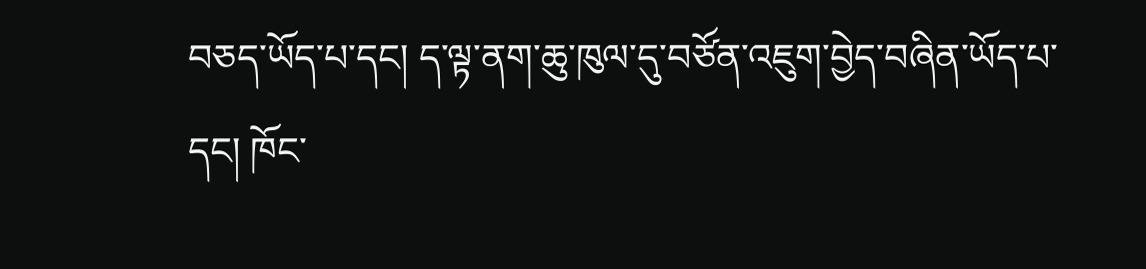བཅད་ཡོད་པ་དང། ད་ལྟ་ནག་ཆུ་ཁུལ་དུ་བཙོན་འཇུག་བྱེད་བཞིན་ཡོད་པ་དང། ཁོང་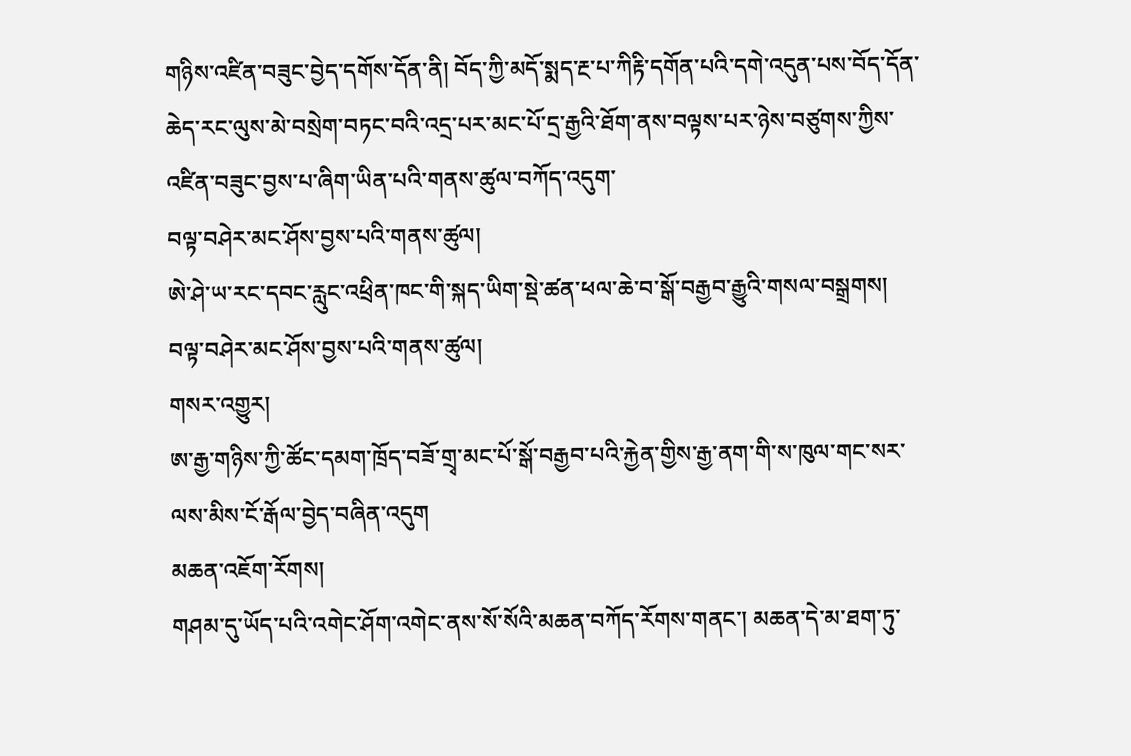གཉིས་འཛིན་བཟུང་བྱེད་དགོས་དོན་ནི། བོད་ཀྱི་མདོ་སྨད་རྔ་པ་ཀིརྟི་དགོན་པའི་དགེ་འདུན་པས་བོད་དོན་ཆེད་རང་ལུས་མེ་བསྲེག་བཏང་བའི་འདྲ་པར་མང་པོ་དྲ་རྒྱའི་ཐོག་ནས་བལྟས་པར་ཉེས་བཙུགས་ཀྱིས་འཛིན་བཟུང་བྱས་པ་ཞིག་ཡིན་པའི་གནས་ཚུལ་བཀོད་འདུག་
བལྟ་བཤེར་མང་ཤོས་བྱས་པའི་གནས་ཚུལ།
ཨེ་ཤེ་ཡ་རང་དབང་རླུང་འཕྲིན་ཁང་གི་སྐད་ཡིག་སྡེ་ཚན་ཕལ་ཆེ་བ་སྒོ་བརྒྱབ་རྒྱུའི་གསལ་བསྒྲགས།
བལྟ་བཤེར་མང་ཤོས་བྱས་པའི་གནས་ཚུལ།
གསར་འགྱུར།
ཨ་རྒྱ་གཉིས་ཀྱི་ཚོང་དམག་ཁྲོད་བཟོ་གྲྭ་མང་པོ་སྒོ་བརྒྱབ་པའི་རྐྱེན་གྱིས་རྒྱ་ནག་གི་ས་ཁུལ་གང་སར་ལས་མིས་ངོ་རྒོལ་བྱེད་བཞིན་འདུག
མཆན་འཇོག་རོགས།
གཤམ་དུ་ཡོད་པའི་འགེང་ཤོག་འགེང་ནས་སོ་སོའི་མཆན་བཀོད་རོགས་གནང་། མཆན་དེ་མ་ཐག་ཏུ་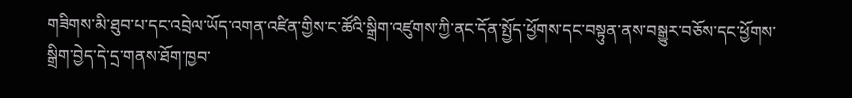གཟིགས་མི་ཐུབ་པ་དང་འབྲེལ་ཡོད་འགན་འཛིན་གྱིས་ང་ཚོའི་སྒྲིག་འཛུགས་ཀྱི་ནང་དོན་སྤྱོད་ཕྱོགས་དང་བསྟུན་ནས་བསྒྱུར་བཅོས་དང་ཕྱོགས་སྒྲིག་བྱེད་དེ་དྲ་གནས་ཐོག་ཁྱབ་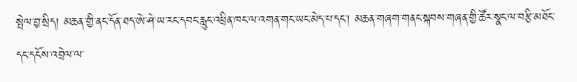སྤེལ་བྱ་སྲིད། མཆན་གྱི་ནང་དོན་ཐད་ཨེ་ཤེ་ཡ་རང་དབང་རླུང་འཕྲིན་ཁང་ལ་འགན་གང་ཡང་མེད་པ་དང་། མཆན་གཞག་གནང་སྐབས་གཞན་གྱི་ཚོར་སྣང་ལ་བརྩི་མཐོང་དང་དངོས་འབྲེལ་ལ་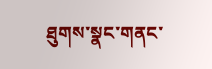ཐུགས་སྣང་གནང་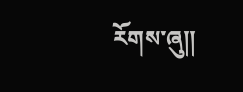རོགས་ཞུ༎